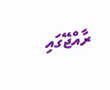ރާއްޖޭގައި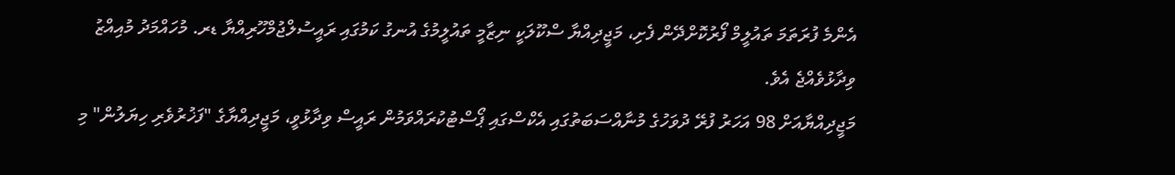އެންމެ ފުރަތަމަ ތައުލީމް ފޯރުކޮށްދޭން ފެށި، މަޖީދިއްޔާ ސްކޫލަކީ ނިޒާމީ ތައުލީމުގެ އުނގު ކަމުގައި ރައީސުލްޖުމްހޫރިއްޔާ ޑރ. މުހައްމަދު މުއިއްޒު ވިދާޅުވެއްޖެ އެވެ.
މަޖީދިއްޔާއަށް 98 އަހަރު ފުރޭ ދުވަހުގެ މުނާއްސަބަތުގައި އެކްސްގައި ޕޯސްޓުކުރައްވަމުން ރައީސް ވިދާޅުވީ، މަޖީދިއްޔާގެ "ފަޚުރުވެރި ހިޔަލުން" މި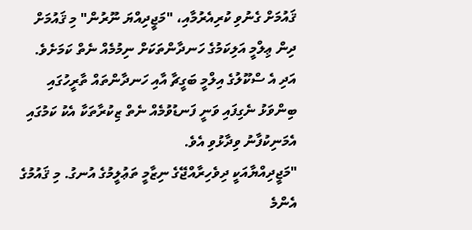ޤައުމަށް ގެނުވި ކުރިއެރުމާއި، "މަޖީދިއްޔަ ނޫރުން" މި ޤައުމަށް ދިން ޢިލްމީ އަލިކަމުގެ ހަނދާންތަކަށް ނިމުމެއް ނެތް ކަމަށެވެ. އަދި އެ ސްކޫލުގެ އިލްމީ ބަގީޗާ އާއި ހަނދާންތައް ތާރީހުގައި ބިންވަޅު ނެގިފައި ވަނީ ފަނޑުވުމެއް ނެތް ޒިކުރާތަކާ އެކު ކަމުގައި އެމަނިކުފާނު ވިދާޅުވި އެވެ.
"މަޖީދިއްޔާއަކީ ދިވެހިރާއްޖޭގެ ނިޒާމީ ތަޢުލީމުގެ އުނގު. މި ޤައުމުގެ އެންމެ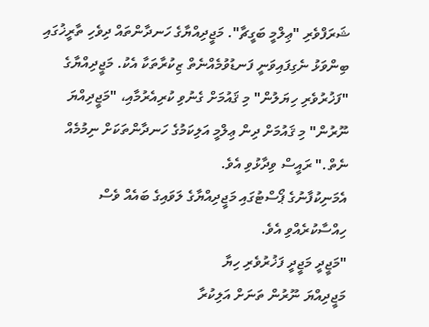ޝަރަފްވެރި "ޢިލްމީ ބަގީޗާ". މަޖީދިއްޔާގެ ހަނދާންތައް ދިވެހި ތާރީޚުގައި ބިންވަޅު ނެގިފައިވަނީ ފަނޑުވުމެއްނެތް ޒިކުރާތަކާ އެކު. މަޖީދިއްޔާގެ "ފަޚުރުވެރި ހިޔަލުން" މި ޤައުމަށް ގެނުވި ކުރިއެރުމާއި، "މަޖީދިއްޔަ ނޫރުން" މި ޤައުމަށް ދިން ޢިލްމީ އަލިކަމުގެ ހަނދާންތަކަށް ނިމުމެއް ނެތް." ރައީސް ވިދާޅުވި އެވެ.
އެމަނިކުފާނުގެ ޕޯސްޓުގައި މަޖީދިއްޔާގެ ލަވައިގެ ބައެއް ވެސް ހިއްސާކުރެއްވި އެވެ.
"މަޖީދީ މަޖީދީ ފަޚުރުވެރި ހިޔާ
މަޖީދިއްޔަ ނޫރުން ތަނަށް އަލިކުރާ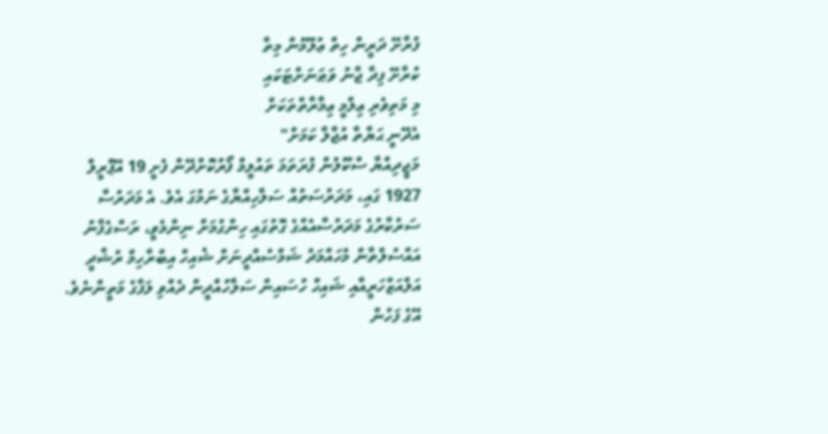ފުރާށޭ ދަރީން ހިތް ޢުލޫމުން މިތާ
ކުރާށޭ ފިދާ ޖާނު ވަޠަނަށްޓަކައި
މި މަތިވެރި ޢިލްމީ ޢިމާރާތްތަކަށް
އެދޭނީ ޙަޔާތާ އުޖާލާ ކަމަށް"
މަޖީދިއްޔާ ސްކޫލުން ފުރަތަމަ ތައުލީމް ފޯރުކޮށްދޭން ފެށީ 19 އޭޕްރީލް 1927 ގައި، މަދަރުސަތުއް ސަލާހިއްޔާގެ ނަމުގަ އެވެ. އެ މަދަރުސާ ސަރުކާރުގެ މަދަރުސާއެއްގެ ގޮތުގައި ހިންގުމަށް ނިންމެވީ، ރަސްގެފާނު އައްސުލްތާން މުހައްމަދު ޝަމްސުއްދީނަށް ޝެއިހް އިބްރާހިމް ރުޝްދީ އަލްއަޒްހަރީއާއި ޝައިހް ހުސައިން ސަލާހުއްދީން ދެއްވި ލަފާގެ މަތީންނެވެ. އޭގެ ފަހުން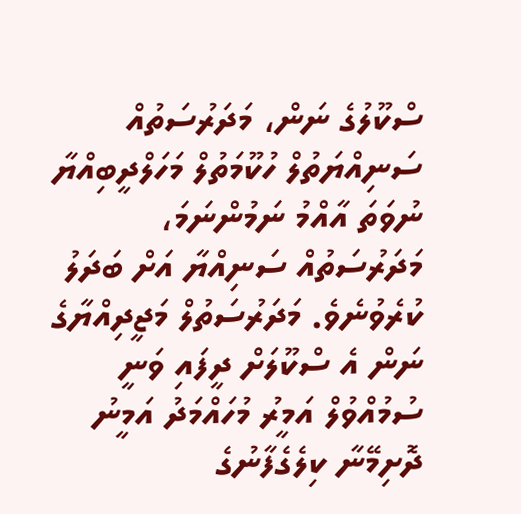ސްކޫލުގެ ނަން، މަދަރުސަތުއް ސަނިއްޔަތުލް ހުކޫމަތުލް މަހަލްދީބިއްޔާ ނުވަތަ އާއްމު ނަމުންނަމަ، މަދަރުސަތުއް ސަނިއްޔާ އަށް ބަދަލު ކުރެވުނެވެ. މަދަރުސަތުލް މަޖީދިއްޔާގެ ނަން އެ ސްކޫލަށް ދީފައި ވަނީ ސުމުއްވުލް އަމީރު މުހައްމަދު އަމީނު ދޮށިމޭނާ ކިލެގެފާނުގެ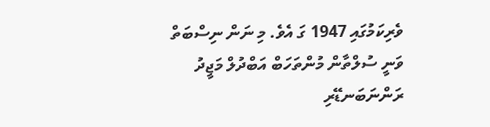ވެރިކަމުގައި 1947 ގަ އެވެ. މި ނަން ނިސްބަތް ވަނީ ސުލްތާން މުންތަހަބް އަބްދުލް މަޖީދު ރަންނަބަނޑޭރި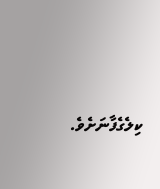ކިލެގެފާނަށެވެ.